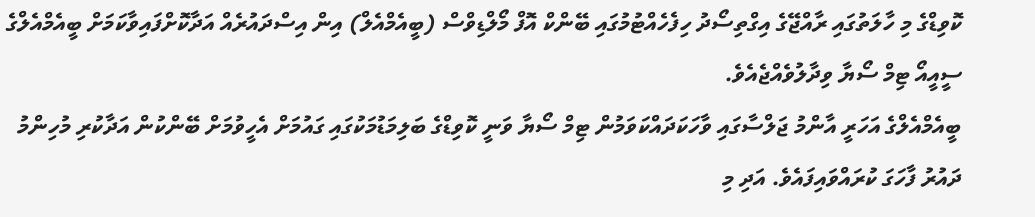ކޮވިޑްގެ މި ހާލަތުގައި ރާއްޖޭގެ އިގްތިސޯދު ހިފެހެއްޓުމުގައި ބޭންކް އޮފް މޯލްޑިވްސް (ބީއެމްއެލް) އިން އިސްދައުރެއް އަދާކޮށްފައިވާކަމަށް ބީއެމްއެލްގެ ސީއީއޯ ޓިމް ސޯޔާ ވިދާލުވެއްޖެއެވެ.
ބީއެމްއެލްގެ އަހަރީ އާންމު ޖަލްސާގައި ވާހަކަދައްކަވަމުން ޓިމް ސޯޔާ ވަނީ ކޮވިޑްގެ ބަލިމަޑުމަކުގައި ގައުމަށް އެހީވުމަށް ބޭންކުން އަދާކުރި މުހިންމު ދައުރު ފާހަގަ ކުރައްވައިފައެވެ. އަދި މި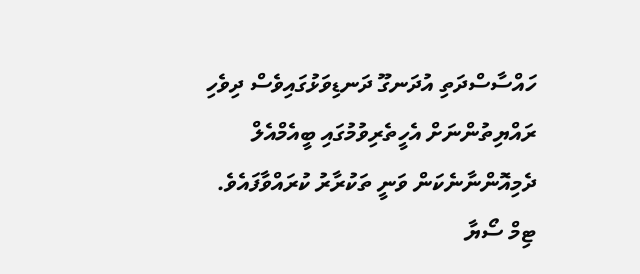ހައްސާސްދަތި އުދަނގޫ ދަނޑިވަޅުގައިވެސް ދިވެހި ރައްޔިތުންނަށް އެހީތެރިވުމުގައި ބީއެމްއެލް ދެމިއޮންނާނެކަން ވަނީ ތަކުރާރު ކުރައްވާފައެވެ.
ޓިމް ސޯޔާ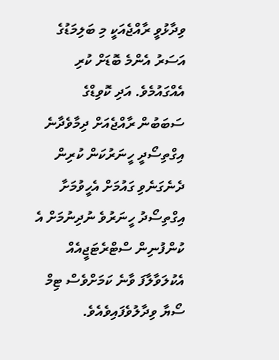ވިދާޅުވީ ރާއްޖެއަކީ މި ބަލިމަޑުގެ އަސަރު އެންމެ ބޮޑަށް ކުރި އެއްގައުމެވެ. އަދި ކޮވިޑްގެ ސަބަބުން ރާއްޖެއަށް ދިމާވެދާނެ އިގްތިސޯދީ ހީނަރުކަން ކުރިން ދެނެގަނެވި ގައުމަށް އެހީވުމަށާ އިގްތިސޯދު ހީނަރުވެ ނުދިނުމަށް އެ ކުންފުނިން ސްޓްރެޓަޖީއެއް އެކުލަވާލާފަ ވާނެ ކަމަށްވެސް ޓިމް ސޯޔާ ވިދާލުވެފައިވެއެވެ.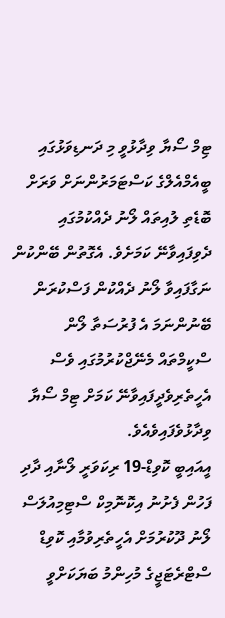ޓިމް ސޯޔާ ވިދާޅުވީ މި ދަނޑިވަޅުގައި ބީއެމްއެލްގެ ކަސްޓަމަރުންނަށް ވަރަށް ބޮޑެތި ލުއިތައް ލޯނު ދެއްކުމުގައި ދެވިފައިވާނޭ ކަމަށެވެ. އެގޮތުން ބޭންކުން ނަގާފައިވާ ލޯނު ދެއްކުން ފަސްކުރަން ބޭނުންނަމަ އެ ފުރުސަތާ ލޯން ސްކީމްތައް މެނޭޖްކުރުމުގައި ވެސް އެހީތެރިވެދީފައިވާނޭ ކަމަށް ޓިމް ސޯޔާ ވިދާޅުވެފައިވެއެވެ.
އީއައިބީ ކޮވިޑް-19 ރިކަވަރީ ލޯނާއި ދާދި ފަހުން ފެށުނު އިކޮނޮމިކް ސްޓިމިއުލަސް ލޯނު ދޫކުރުމަށް އެހީތެރިވުމާއި ކޮވިޑް ސްޓްރެޓަޖީގެ މުހިންމު ބަޔަކަށްވީ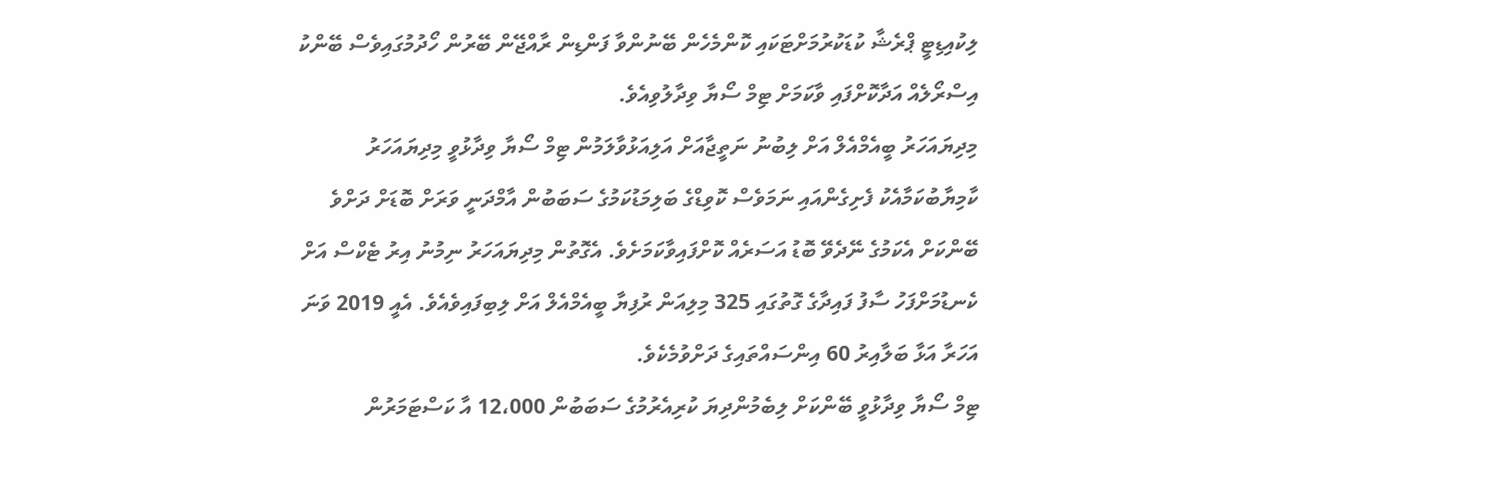ލިކުއިޑިޓީ ޕްރެޝާ ކުޑަކުރުމަށްޓަކައި ކޮންމެހެން ބޭނުންވާ ފަންޑިން ރާއްޖޭން ބޭރުން ހޯދުމުގައިވެސް ބޭންކު އިސްރޯލެއް އަދާކޮށްފައި ވާކަމަށް ޓިމް ސޯޔާ ވިދާލުވިއެވެ.
މިދިޔައަހަރު ބީއެމްއެލް އަށް ލިބުނު ނަތީޖާއަށް އަލިއަޅުވާލަމުން ޓިމް ސޯޔާ ވިދާޅުވީ މިދިޔައަހަރު ކާމިޔާބުކަމާއެކު ފެށިގެންއައި ނަމަވެސް ކޮވިޑްގެ ބަލިމަޑުކަމުގެ ސަބަބުން އާމްދަނީ ވަރަށް ބޮޑަށް ދަށްވެ ބޭންކަށް އެކަމުގެ ނޭދެވޭ ބޮޑު އަސަރެއް ކޮށްފައިވާކަމަށެވެ. އެގޮތުން މިދިޔައަހަރު ނިމުނު އިރު ޓެކްސް އަށް ކެނޑުމަށްފަހު ސާފު ފައިދާގެ ގޮތުގައި 325 މިލިއަން ރުފިޔާ ބީއެމްއެލް އަށް ލިބިފައިވެއެވެ. އެއީ 2019 ވަނަ އަހަރާ އަޅާ ބަލާއިރު 60 އިންސައްތައިގެ ދަށްވުމެކެވެ.
ޓިމް ސޯޔާ ވިދާޅުވީ ބޭންކަށް ލިބެމުންދިޔަ ކުރިއެރުމުގެ ސަބަބުން 12،000 އާ ކަސްޓަމަރުން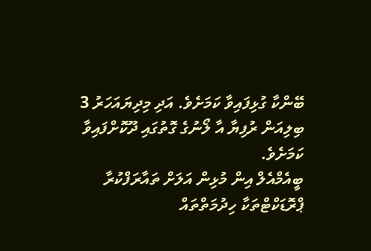ބޭންކާ ގުޅިފައިވާ ކަމަށެވެ. އަދި މިދިޔައަހަރު 3 ބިލިއަން ރުފިޔާ އާ ލޯނުގެ ގޮތުގައި ދޫކޮށްފައިވާ ކަމަށެވެ.
ބީއެމްއެލް އިން މުޅިން އަލަށް ތައާރަފްކުރާ ޕްރޮޑަކްޓްތަކާ ހިދުމަތްތައް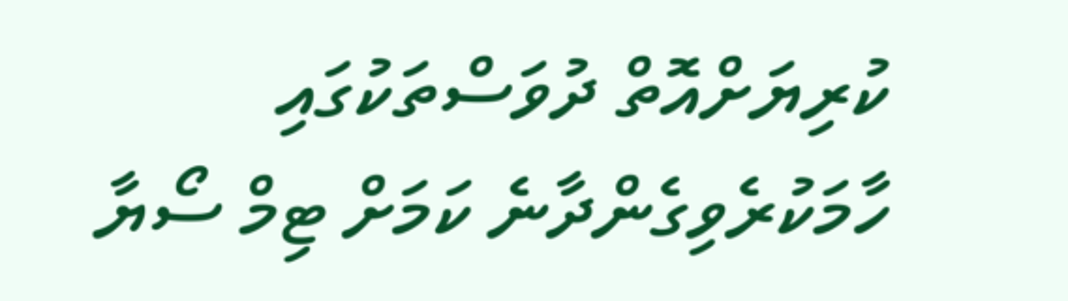ކުރިޔަށްއޮތް ދުވަސްތަކުގައި ހާމަކުރެވިގެންދާނެ ކަމަށް ޓިމް ސޯޔާ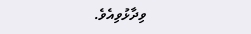ވިދާޅުވިއެވެ.